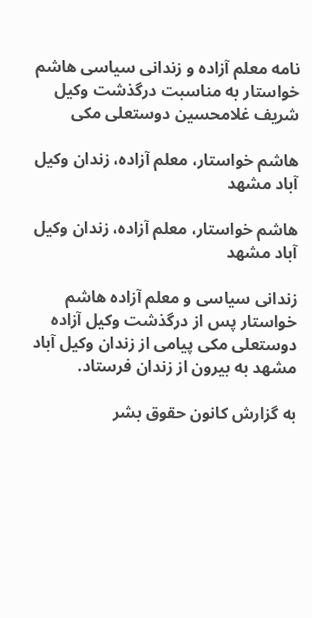نامه معلم آزاده و زندانی سیاسی هاشم خواستار به مناسبت درگذشت وکیل شریف غلامحسین دوستعلی مکی

هاشم خواستار، معلم آزاده، زندان وکیل آباد مشهد

هاشم خواستار، معلم آزاده، زندان وکیل آباد مشهد

زندانی سیاسی و معلم آزاده هاشم خواستار پس از درگذشت وکیل آزاده دوستعلی مکی پیامی از زندان وکیل آباد مشهد به بیرون از زندان فرستاد.

به گزارش کانون حقوق بشر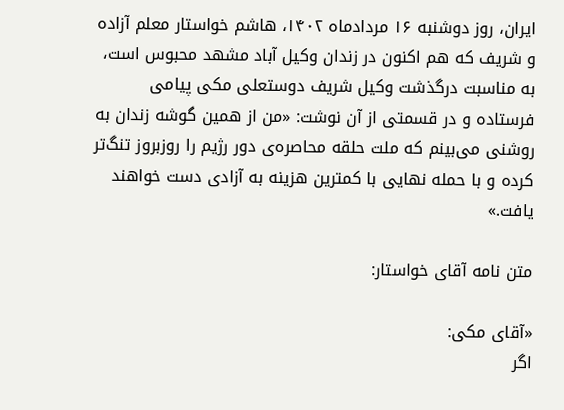ایران، روز دوشنبه ۱۶ مردادماه ۱۴۰۲، هاشم خواستار معلم آزاده و شریف که هم اکنون در زندان وکیل آباد مشهد محبوس است، به مناسبت درگذشت وکیل شریف دوستعلی مکی پیامی فرستاده و در قسمتی از آن نوشت: «من از همین گوشه زندان به روشنی می‌بینم که ملت حلقه محاصره‌ی دور رژیم را روزبروز تنگ‌تر کرده و با حمله نهایی با کمترین هزینه به آزادی دست خواهند یافت.»

متن نامه آقای خواستار:

«آقای مکی:
اگر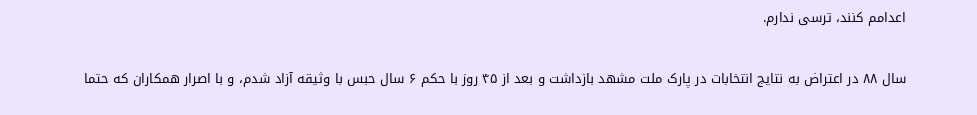اعدامم کنند، ترسی ندارم.

سال ۸۸ در اعتراض به نتایج انتخابات در پارک ملت مشهد بازداشت و بعد از ۴۵ روز با حکم ۶ سال حبس با وثیقه آزاد شدم، و با اصرار همکاران که حتما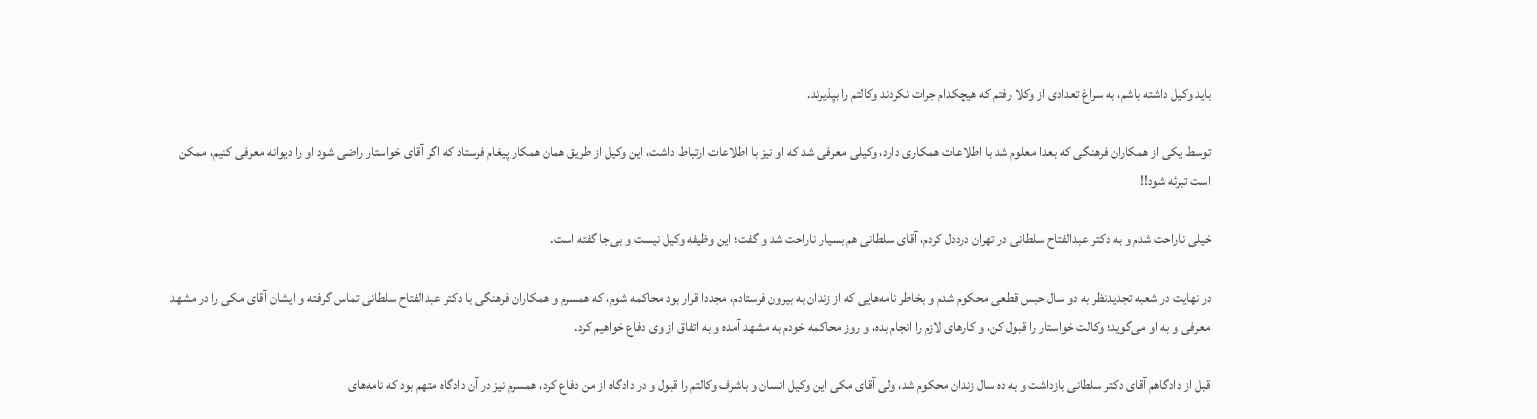باید وکیل داشته باشم، به سراغ تعدادی از وکلا رفتم که هیچکدام جرات نکردند وکالتم را بپذیرند.

توسط یکی از همکاران فرهنگی که بعدا معلوم شد با اطلاعات همکاری دارد، وکیلی معرفی شد که او نیز با اطلاعات ارتباط داشت، این وکیل از طریق همان همکار پیغام فرستاد که اگر آقای خواستار راضی شود او را دیوانه معرفی کنیم، ممکن است تبرئه شود!!

خیلی ناراحت شدم و به دکتر عبدالفتاح سلطانی در تهران درددل کردم، آقای سلطانی هم بسیار ناراحت شد و گفت؛ این وظیفه وکیل نیست و بی‌جا گفته است.

در نهایت در شعبه تجدیدنظر به دو سال حبس قطعی محکوم شدم و بخاطر نامه‌هایی که از زندان به بیرون فرستادم، مجددا قرار بود محاکمه شوم، که همسرم و همکاران فرهنگی با دکتر عبدالفتاح سلطانی تماس گرفته و ایشان آقای مکی را در مشهد معرفی و به او می‌گوید؛ وکالت خواستار را قبول کن، و کارهای لازم را انجام بده، و روز محاکمه خودم به مشهد آمده و به اتفاق از وی دفاع خواهیم کرد.

قبل از دادگاهم آقای دکتر سلطانی بازداشت و به ده سال زندان محکوم شد، ولی آقای مکی این وکیل انسان و باشرف وکالتم را قبول و در دادگاه از من دفاع کرد، همسرم نیز در آن دادگاه متهم بود که نامه‌های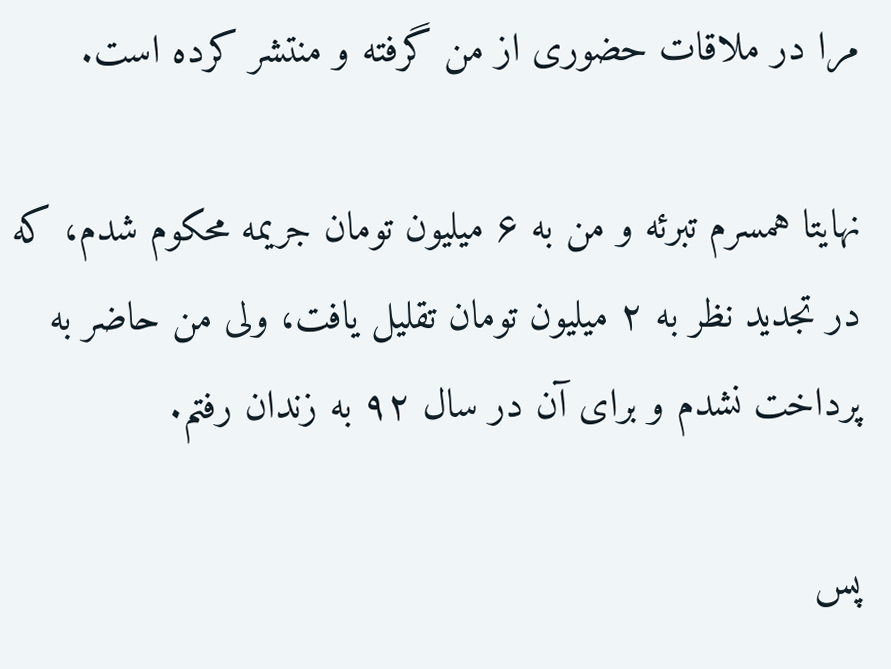مرا در ملاقات حضوری از من گرفته و منتشر کرده است.

نهایتا همسرم تبرئه و من به ۶ میلیون تومان جریمه محکوم شدم، که در تجدید نظر به ۲ میلیون تومان تقلیل یافت، ولی من حاضر به پرداخت نشدم و برای آن در سال ۹۲ به زندان رفتم.

پس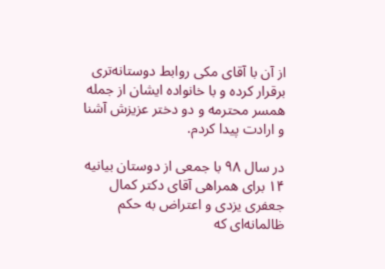از آن با آقای مکی روابط دوستانه‌تری برقرار کرده و با خانواده ایشان از جمله همسر محترمه و دو دختر عزیزش آشنا و ارادت پیدا کردم.

در سال ۹۸ با جمعی از دوستان بیانیه ۱۴ برای همراهی آقای دکتر کمال جعفری یزدی و اعتراض به حکم ظالمانه‌ای که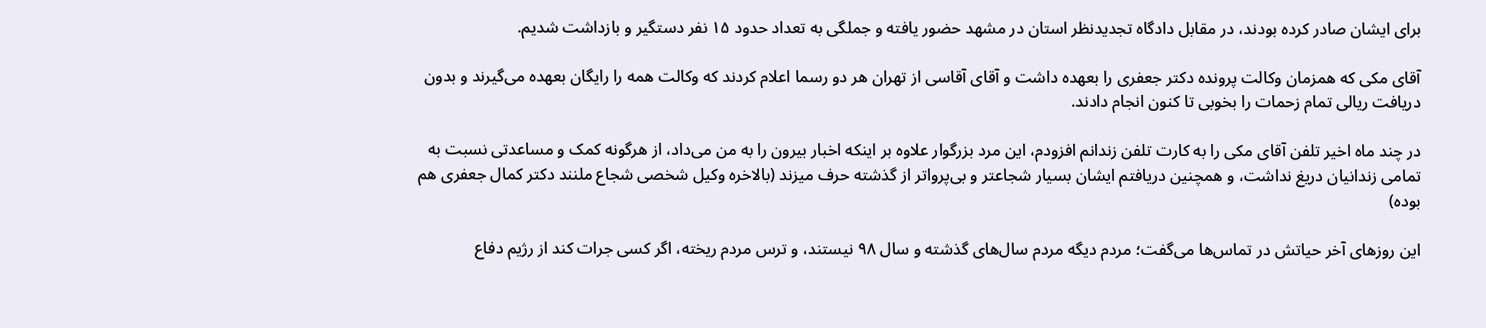برای ایشان صادر کرده بودند، در مقابل دادگاه تجدیدنظر استان در مشهد حضور یافته و جملگی به تعداد حدود ۱۵ نفر دستگیر و بازداشت شدیم.

آقای مکی که همزمان وکالت پرونده دکتر جعفری را بعهده داشت و آقای آقاسی از تهران هر دو رسما اعلام کردند که وکالت همه را رایگان بعهده می‌گیرند و بدون دریافت ریالی تمام زحمات را بخوبی تا کنون انجام دادند.

در چند ماه اخیر تلفن آقای مکی را به کارت تلفن زندانم افزودم، این مرد بزرگوار علاوه بر اینکه اخبار بیرون را به من می‌داد، از هرگونه کمک و مساعدتی نسبت به تمامی زندانیان دریغ نداشت، و همچنین دریافتم ایشان بسیار شجاعتر و بی‌پرواتر از گذشته حرف میزند (بالاخره وکیل شخصی شجاع ملنند دکتر کمال جعفری هم بوده)

این روزهای آخر حیاتش در تماس‌ها می‌گفت؛ مردم دیگه مردم سال‌های گذشته و سال ۹۸ نیستند، و ترس مردم ریخته، اگر کسی جرات کند از رژیم دفاع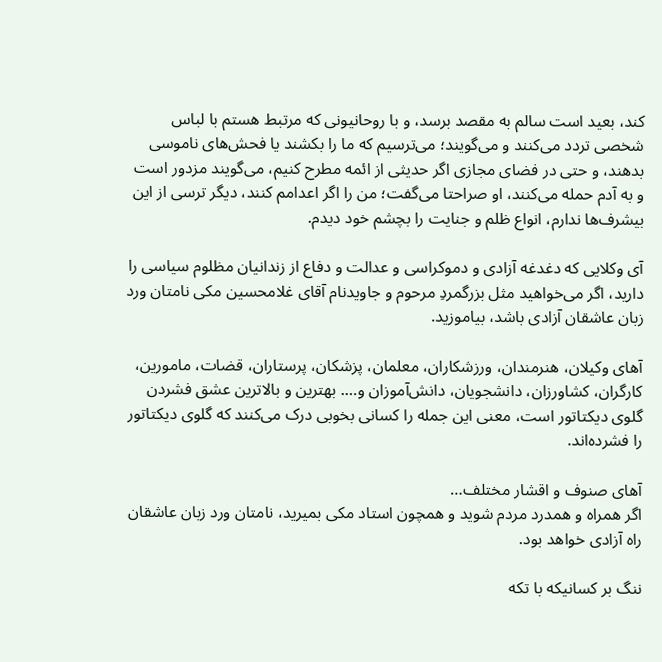کند، بعید است سالم به مقصد برسد، و با روحانیونی که مرتبط هستم با لباس شخصی تردد می‌کنند و می‌گویند؛ می‌ترسیم که ما را بکشند یا فحش‌های ناموسی بدهند، و حتی در فضای مجازی اگر حدیثی از ائمه مطرح کنیم، می‌گویند مزدور است و به آدم حمله می‌کنند، او صراحتا می‌گفت؛ من را اگر اعدامم کنند، دیگر ترسی از این بیشرف‌ها ندارم، انواع ظلم و جنایت را بچشم خود دیدم.

آی وکلایی که دغدغه آزادی و دموکراسی و عدالت و دفاع از زندانیان مظلوم سیاسی را دارید، اگر می‌خواهید مثل بزرگمردِ مرحوم و جاویدنام آقای غلامحسین مکی نامتان ورد زبان عاشقان آزادی باشد، بیاموزید.

آهای وکیلان، هنرمندان، ورزشکاران، معلمان، پزشکان، پرستاران، قضات، مامورین، کارگران، کشاورزان، دانشجویان، دانش‌آموزان و…. بهترین و بالاترین عشق فشردن گلوی دیکتاتور است، معنی این جمله را کسانی بخوبی درک می‌کنند که گلوی دیکتاتور را فشرده‌اند.

آهای صنوف و اقشار مختلف…
اگر همراه و همدرد مردم شوید و همچون استاد مکی بمیرید، نامتان ورد زبان عاشقان راه آزادی خواهد بود.

ننگ بر کسانیکه با تکه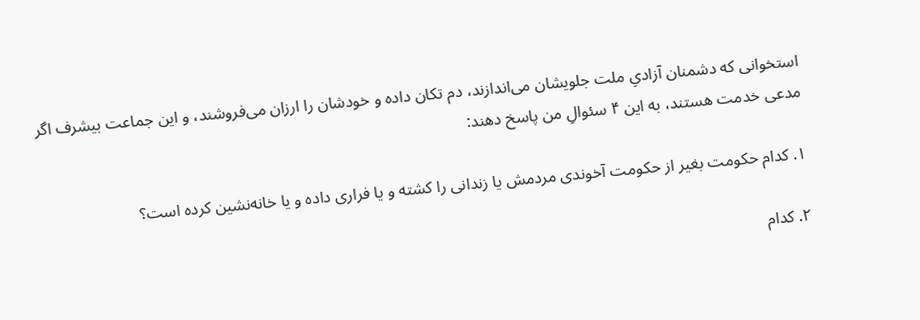استخوانی که دشمنان آزادیِ ملت جلویشان می‌اندازند، دم تکان داده و خودشان را ارزان می‌فروشند، و این جماعت بیشرف اگر مدعی خدمت هستند، به این ۴ سئوالِ من پاسخ دهند:

۱. کدام حکومت بغیر از حکومت آخوندی مردمش یا زندانی را کشته و یا فراری داده و یا خانه‌نشین کرده است؟

۲. کدام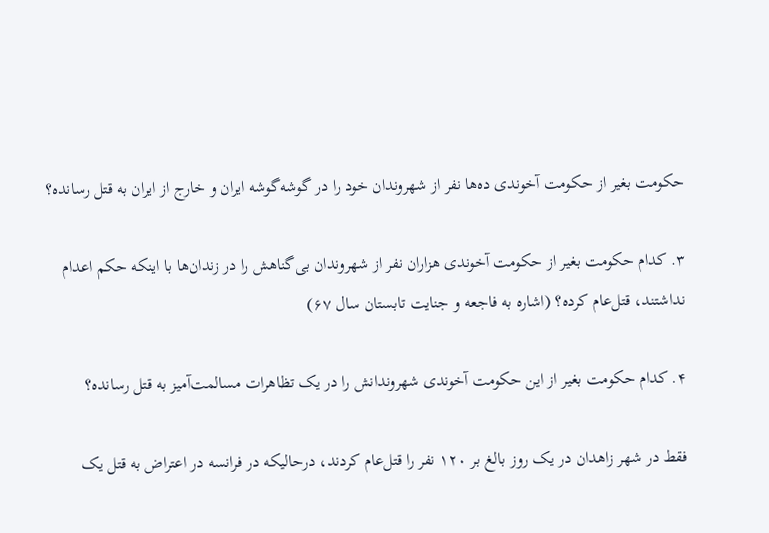حکومت بغیر از حکومت آخوندی ده‌ها نفر از شهروندان خود را در گوشه‌گوشه ایران و خارج از ایران به قتل رسانده؟

۳. کدام حکومت بغیر از حکومت آخوندی هزاران نفر از شهروندان بی‌گناهش را در زندان‌ها با اینکه حکم اعدام نداشتند، قتل‌عام کرده؟ (اشاره به فاجعه و جنایت تابستان سال ۶۷)

۴. کدام حکومت بغیر از این حکومت آخوندی شهروندانش را در یک تظاهرات مسالمت‌آمیز به قتل رسانده؟

فقط در شهر زاهدان در یک روز بالغ بر ۱۲۰ نفر را قتل‌عام کردند، درحالیکه در فرانسه در اعتراض به قتل یک‌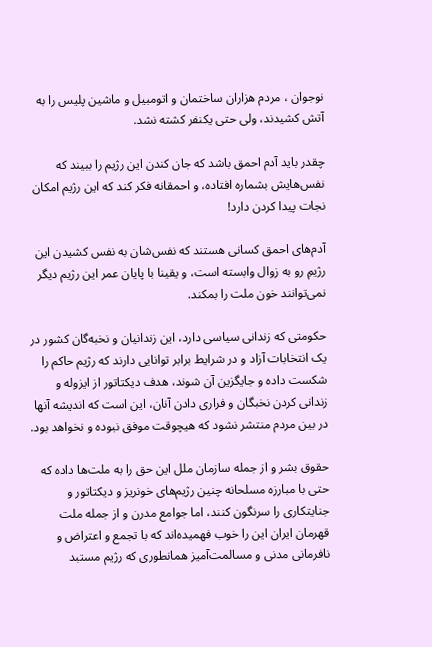نوجوان ، مردم هزاران ساختمان و اتومبیل و ماشین پلیس را به آتش کشیدند، ولی حتی یکنفر کشته نشد.

چقدر باید آدم احمق باشد که جان کندن این رژیم را ببیند که نفس‌هایش بشماره افتاده، و احمقانه فکر کند که این رژیم امکان نجات پیدا کردن دارد!

آدم‌های احمق کسانی هستند که نفس‌شان به نفس کشیدن این رژیمِ رو به زوال وابسته است، و یقینا با پایان عمر این رژیم دیگر نمی‌توانند خون ملت را بمکند.

حکومتی که زندانی سیاسی دارد، این زندانیان و نخبه‌گان کشور در یک انتخابات آزاد و در شرایط برابر توانایی دارند که رژیم حاکم را شکست داده و جایگزین آن شوند، هدف دیکتاتور از ایزوله و زندانی کردن نخبگان و فراری دادن آنان، این است که اندیشه آنها در بین مردم منتشر نشود که هیچوقت موفق نبوده و نخواهد بود.

حقوق بشر و از جمله سازمان ملل این حق را به ملت‌ها داده که حتی با مبارزه مسلحانه چنین رژیم‌های خونریز و دیکتاتور و جنایتکاری را سرنگون کنند، اما جوامع مدرن و از جمله ملت قهرمان ایران این را خوب فهمیده‌اند که با تجمع و اعتراض و نافرمانی مدنی و مسالمت‌آمیز همانطوری که رژیم مستبد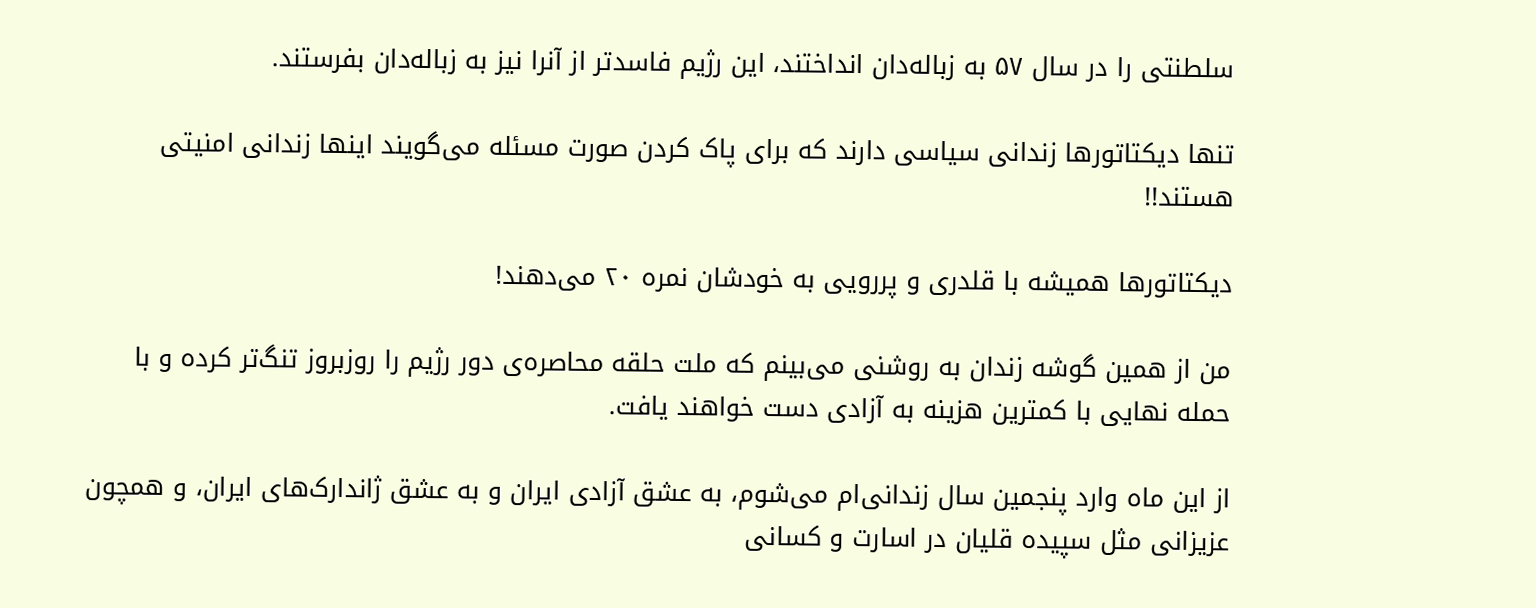سلطنتی را در سال ۵۷ به زباله‌دان انداختند، این رژیم فاسدتر از آنرا نیز به زباله‌دان بفرستند.

تنها دیکتاتورها زندانی سیاسی دارند که برای پاک کردن صورت مسئله می‌گویند اینها زندانی امنیتی هستند!!

دیکتاتورها همیشه با قلدری و پررویی به خودشان نمره ۲۰ می‌دهند!

من از همین گوشه زندان به روشنی می‌بینم که ملت حلقه محاصره‌ی دور رژیم را روزبروز تنگ‌تر کرده و با حمله نهایی با کمترین هزینه به آزادی دست خواهند یافت.

از این ماه وارد پنجمین سال زندانی‌ام می‌شوم، به عشق آزادی ایران و به عشق ژاندارک‌های ایران، و همچون عزیزانی مثل سپیده قلیان در اسارت و کسانی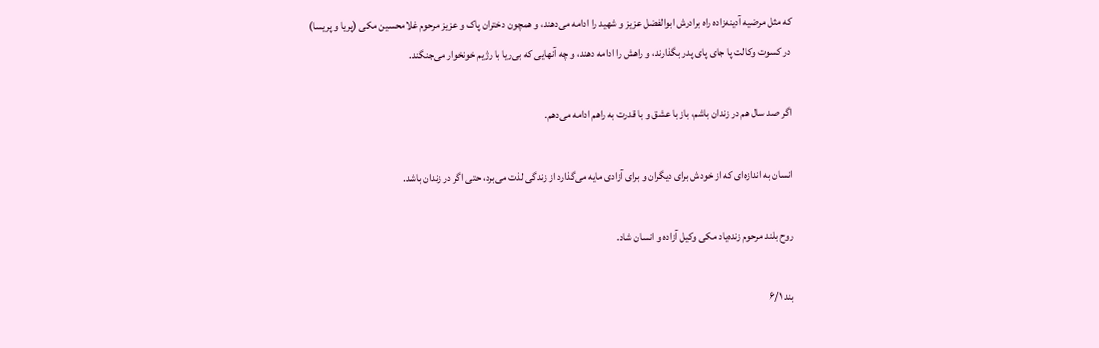که مثل مرضیه آدینه‌زاده راه برادرش ابوالفضل عزیز و شهید را ادامه می‌دهند، و همچون دختران پاک و عزیز مرحوم غلامحسین مکی (پریا و پریسا) در کسوت وکالت پا جای پای پدر بگذارند، و راهش را ادامه دهند، و چه آنهایی که بی‌ریا با رژیم خونخوار می‌جنگند.

اگر صد سال هم در زندان باشم، باز با عشق و با قدرت به راهم ادامه می‌دهم.

انسان به اندازه‌ای که از خودش برای دیگران و برای آزادی مایه می‌گذارد از زندگی لذت می‌برد، حتی اگر در زندان باشد.

روح بلند مرحوم زنده‌یاد مکی وکیل آزاده و انسان شاد.

بند ۶/۱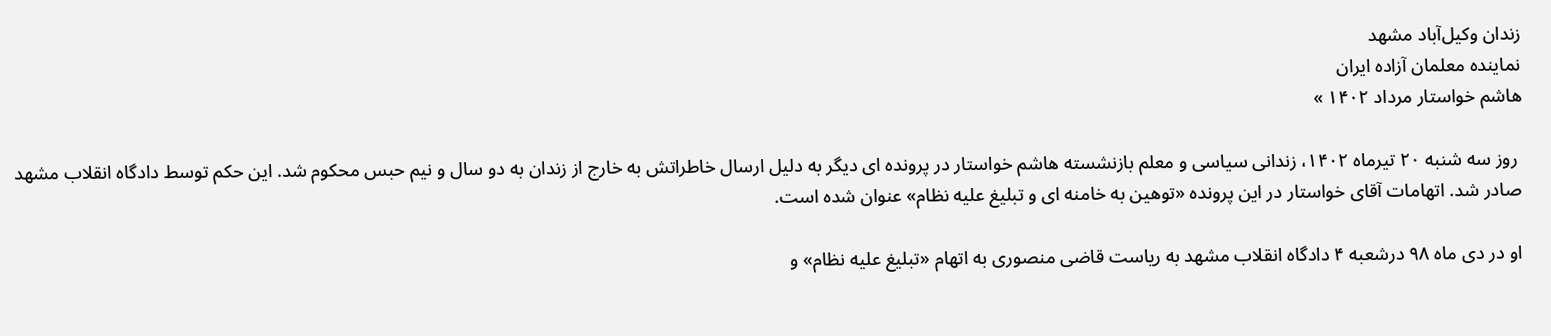زندان وکیل‌آباد مشهد
نماینده معلمان آزاده ایران
هاشم خواستار مرداد ۱۴۰۲ »

 روز سه شنبه ۲۰ تیرماه ۱۴۰۲، زندانی سیاسی و معلم بازنشسته هاشم خواستار در پرونده ای دیگر به دلیل ارسال خاطراتش به خارج از زندان به دو سال و نیم حبس محکوم شد. این حکم توسط دادگاه انقلاب مشهد صادر شد. اتهامات آقای خواستار در این پرونده «توهین به خامنه ای و تبلیغ علیه نظام» عنوان شده است.

او در دی ماه ۹۸ درشعبه ۴ دادگاه انقلاب مشهد به ریاست قاضی منصوری به اتهام «تبلیغ علیه نظام» و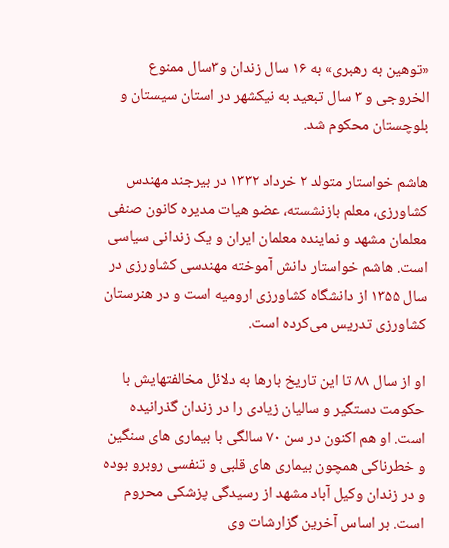«توهین به رهبری» به ۱۶ سال زندان و۳سال ممنوع الخروجی و ۳ سال تبعید به نیکشهر در استان سیستان و بلوچستان محکوم شد.

هاشم خواستار متولد ۲ خرداد ۱۳۳۲ در بیرجند مهندس کشاورزی، معلم بازنشسته، عضو هیات مدیره کانون صنفی معلمان مشهد و نماینده معلمان ایران و یک زندانی سیاسی است. هاشم خواستار دانش آموخته مهندسی کشاورزی در سال ۱۳۵۵ از دانشگاه کشاورزی ارومیه است و در هنرستان کشاورزی تدریس می‌کرده است.

او از سال ۸۸ تا این تاریخ بارها به دلائل مخالفتهایش با حکومت دستگیر و سالیان زیادی را در زندان گذرانیده است. او هم اکنون در سن ۷۰ سالگی با بیماری های سنگین و خطرناکی همچون بیماری های قلبی و تنفسی روبرو بوده و در زندان وکیل آباد مشهد از رسیدگی پزشکی محروم است. بر اساس آخرین گزارشات وی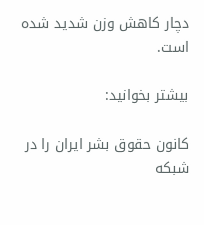دچار کاهش وزن شدید شده است.

بیشتر بخوانید:

کانون حقوق بشر ایران را در شبکه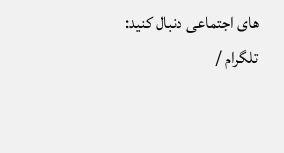های اجتماعی دنبال کنید:
تلگرام /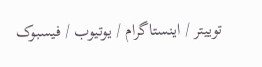توییتر / اینستاگرام / یوتیوب / فیسبوک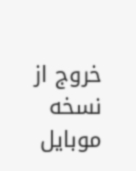خروج از نسخه موبایل